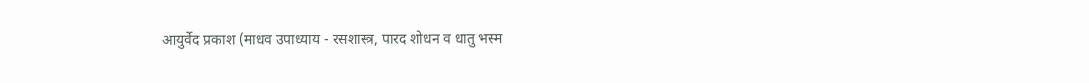आयुर्वेद प्रकाश (माधव उपाध्याय - रसशास्त्र, पारद शोधन व धातु भस्म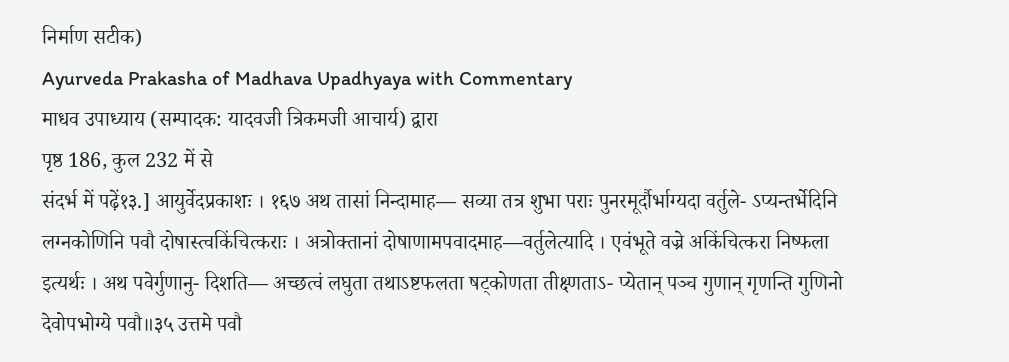निर्माण सटीक)
Ayurveda Prakasha of Madhava Upadhyaya with Commentary
माधव उपाध्याय (सम्पादक: यादवजी त्रिकमजी आचार्य) द्वारा
पृष्ठ 186, कुल 232 में से
संदर्भ में पढ़ें१३.] आयुर्वेदप्रकाशः । १६७ अथ तासां निन्दामाह— सव्या तत्र शुभा पराः पुनरमूर्दौर्भाग्यदा वर्तुले- ऽप्यन्तर्भेदिनि लग्नकोणिनि पवौ दोषास्त्वकिंचित्कराः । अत्रोक्तानां दोषाणामपवादमाह—वर्तुलेत्यादि । एवंभूते वज्रे अकिंचित्करा निष्फला इत्यर्थः । अथ पवेर्गुणानु- दिशति— अच्छत्वं लघुता तथाऽष्टफलता षट्कोणता तीक्ष्णताऽ- प्येतान् पञ्च गुणान् गृणन्ति गुणिनो देवोपभोग्ये पवौ॥३५ उत्तमे पवौ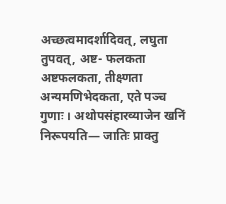अच्छत्वमादर्शादिवत्, लघुता तुपवत्, अष्ट- फलकता अष्टफलकता, तीक्ष्णता अन्यमणिभेदकता, एते पञ्च गुणाः । अथोपसंहारव्याजेन खनिं निरूपयति— जातिः प्राक्तु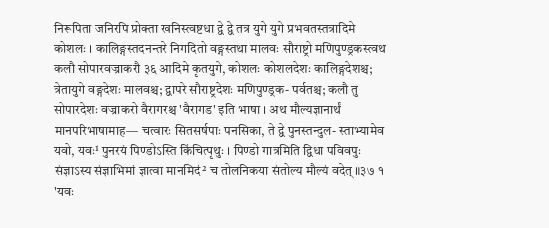निरूपिता जनिरपि प्रोक्ता खनिस्त्वष्टधा द्वे द्वे तत्र युगे युगे प्रभवतस्तत्रादिमे कोशलः । कालिङ्गस्तदनन्तरे निगदितो वङ्गस्तथा मालवः सौराष्ट्रो मणिपुण्ड्रकस्त्वथ कलौ सोपारवज्राकरौ ३६ आदिमे कृतयुगे, कोशलः कोशलदेशः कालिङ्गदेशश्च; त्रेतायुगे वङ्गदेशः मालवश्च; द्वापरे सौराष्ट्रदेशः मणिपुण्ड्रक- पर्वतश्च; कलौ तु सोपारदेशः वज्राकरो वैरागरश्च 'वैरागड' इति भाषा । अथ मौल्यज्ञानार्थं मानपरिभाषामाह— चत्वारः सितसर्षपाः पनसिका, ते द्वे पुनस्तन्दुल- स्ताभ्यामेव यवो, यवः¹ पुनरयं पिण्डोऽस्ति किंचित्पृथुः । पिण्डो गात्रमिति द्विधा पविवपुः संज्ञाऽस्य संज्ञाभिमां ज्ञात्वा मानमिदं² च तोलनिकया संतोल्य मौल्यं वदेत् ॥३७ १ 'यवः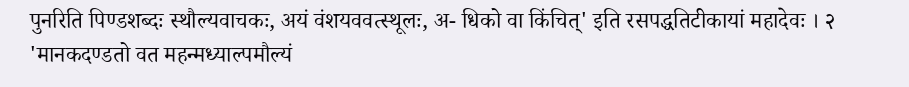पुनरिति पिण्डशब्दः स्थौल्यवाचकः, अयं वंशयववत्स्थूलः, अ- धिको वा किंचित्' इति रसपद्धतिटीकायां महादेवः । २ 'मानकदण्डतो वत महन्मध्याल्पमौल्यं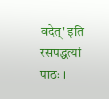वदेत्' इति रसपद्धत्यां पाठः ।